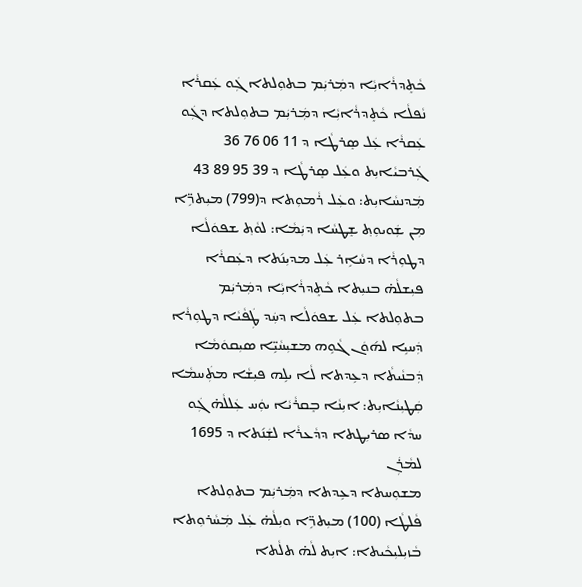ܟܵܬܸܕܪܵܐܝܼܵܐ ܕܡܲܪܝܲܡ ܒܬܘܼܠܬܐ ܓܲܘ ܥܲܩܪܵܐ
ܢܵܦܠܵܐ ܟܵܬܸܕܪܵܐܝܼܵܐ ܕܡܲܪܝܲܡ ܒܬܘܼܠܬܐ ܕܓܲܘ ܥܲܩܪܵܐ ܥܲܠ ܣܸܪܛܵܐ ܕ 11 06 76 36 ܓܲܪܒܝܵܐܝܼܬ ܘܥܲܠ ܣܸܪܛܵܐ ܕ 39 95 89 43 ܡܲܕܢܚܵܐܝܼܬ: ܘܥܲܠ ܪܵܡܘܼܬܐ ܕ(799) ܡܝܼܬܖܹ̈ܐ ܡܼܢ ܫܲܘܝܘܼܬ݂ ܫܸܛܚܵܐ ܕܝܲܡܵܐ: ܠܘܵܬ݂ ܫܦܘܿܠܵܐ ܕܛܘܼܪܵܐ ܕܚܵܐܹܪ ܥܲܠ ܡܕܝܼܢ݇ܬܐ ܕܥܲܩܪܵܐ
ܦܝܼܫܠܵܗ̇ ܒܢܝܼܬܐ ܟܵܬܸܕܪܵܐܝܼܵܐ ܕܡܲܪܝܲܡ ܒܬܘܼܠܬܐ ܥܲܠ ܫܦܘܿܠܵܐ ܕܚܲܕ ܛܲܦܵܝܵܐ ܕܛܘܼܪܵܐ ܕܲܚܝܹܐ ܠܗ݇ܘܿܢ ܓܵܘܹܗ ܡܫܝܼܚܵܝܹ̈ܐ ܣܝܼܩܘܿܡܵܐ ܕܲܒܢܵܝܬܵܐ ܕܥܹܕܬܐ ܠܵܐ ܝܠܹܗ ܦܝܼܫܵܐ ܡܬܲܚܡܵܐ ܩܲܛܝܼܢܵܐܝܼܬ: ܐܝܼܢܵܐ ܒܸܩܪܵܝܵܐ ܝܘܲܚ ܥܲܠܠܵܗ̇ ܓܲܘ ܚܕܵܐ ܣܪܝܼܛܬܐ ܕܕܵܥܪܵܐ ܠܫܲܢ݇ܬܐ ܕ 1695 ܠܡܵܪܲܢ
ܡܫܘܼܚܬܐ ܕܥܹܕܬܐ ܕܡܲܪܝܲܡ ܒܬܘܼܠܬܐ ܦܵܠܛܵܐ (100) ܡܝܼܬܖܹ̈ܐ ܘܝܼܠܵܗ̇ ܥܲܠ ܡܲܚܵܪܘܼܬܐ ܒܵܙܝܼܠܝܼܟܵܝܬܐ: ܐܝܼܬ ܠܵܗ̇ ܬܠܵܬܐ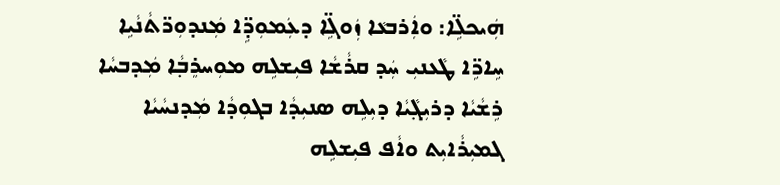ܗܲܝܟܠܹ̈ܐ: ܘܐܲܪܒܥܵܐ ܙܲܘܓܹ̈ܐ ܕܥܲܡܘܼܕܹ̈ܐ ܡܲܢܕܘܼܖ̈ܬܵܢܵܝܹܐ ܚܹܐܖܹ̈ܐ ܛܵܥܢܝܼ ܚܲܕ ܩܪܵܫܵܐ ܦܝܼܫܠܹܗ ܡܘܼܚܪܸܒ݂ܵܐ ܡܲܕܒܚܵܐ ܪܹܫܵܝܵܐ ܕܪܝܼܓ݂ܵܝܵܐ ܕܝܼܠܹܗ ܣܢܝܼܕܵܐ ܒܓܘܼܕܵܐ ܡܲܕܢܚܵܝܵܐ ܓܡܝܼܪܵܐܝܼܬ ܘܐܵܦ ܦܝܼܫܠܹܗ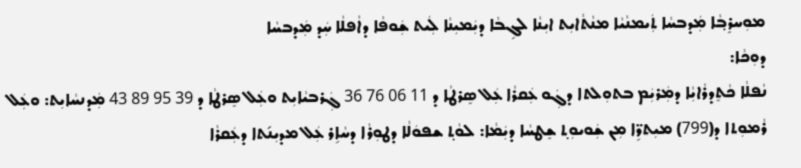ܡܘܼܚܪܸܒ݂ܵܐ ܡܲܕܒܚܵܐ ܬܲܝܡܢܵܝܵܐ ܡܢܵܬܵܐܝܼܬ ܐܝܼܢܵܐ ܠܓܹܒܵܐ ܕܝܲܡܝܼܢܵܐ ܠܲܝܬ ܫܲܘܦܵܐ ܕܐܵܦܠܵܐ ܚܲܕ ܡܲܕܒܚܵܐ
ܕܘܼܟܵܐ:
ܢܵܦܠܵܐ ܟܵܬܸܕܪܵܐܝܼܵܐ ܕܡܲܪܝܲܡ ܒܬܘܼܠܬܐ ܕܓܲܘ ܥܲܩܪܵܐ ܥܲܠ ܣܸܪܛܵܐ ܕ 11 06 76 36 ܓܲܪܒܝܵܐܝܼܬ ܘܥܲܠ ܣܸܪܛܵܐ ܕ 39 95 89 43 ܡܲܕܢܚܵܐܝܼܬ: ܘܥܲܠ ܪܵܡܘܼܬܐ ܕ(799) ܡܝܼܬܖܹ̈ܐ ܡܼܢ ܫܲܘܝܘܼܬ݂ ܫܸܛܚܵܐ ܕܝܲܡܵܐ: ܠܘܵܬ݂ ܫܦܘܿܠܵܐ ܕܛܘܼܪܵܐ ܕܚܵܐܹܪ ܥܲܠ ܡܕܝܼܢ݇ܬܐ ܕܥܲܩܪܵܐ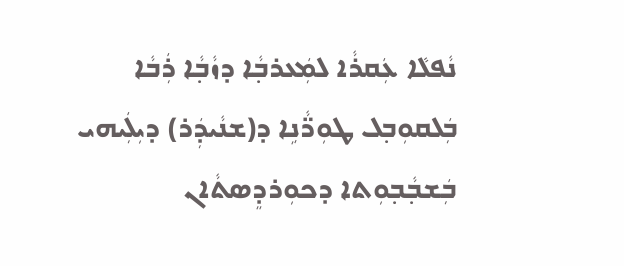ܢܵܦܠܵܐ ܥܲܩܪܵܐ ܠܡܲܥܪܒ݂ܵܐ ܕܙܵܒ݂ܵܐ ܪܲܒܵܐ ܒܲܠܩܘܼܒ݂ܠ ܛܘܼܖ̈ܵܢܹܐ ܕ(ܫܢܵܝܕܲܪ) ܕܝܼܠܲܝܗܝ ܒܲܫܒ݂ܵܒ݂ܘܼܬܐ ܕܟܘܼܪܕܸܣܬܵܐܢ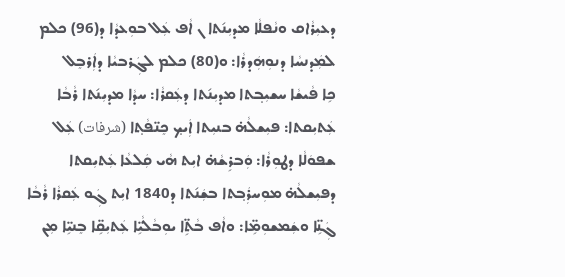ܕܥܝܼܪܵܐܩ ܘܢܵܦܠܵܐ ܡܕܝܼܢ݇ܬܐ ܢ ܐܵܦ ܥܲܠ ܒܘܼܥܕܵܐ ܕ(96) ܟܠܡ ܠܡܲܕܢܚܵܐ ܕܢܘܼܗܲܕܪܵܐ: ܘ(80) ܟܠܡ ܠܓܲܪܒܝܵܐ ܕܐܲܪܒܸܠ
ܟܹܐ ܦܵܝܫܵܐ ܚܫܝܼܒ݂ܬܐ ܡܕܝܼܢ݇ܬܐ ܕܥܲܩܪܵܐ: ܚܕܵܐ ܡܕܝܼܢ݇ܬܐ ܪܵܒܵܐ ܥܲܬܝܼܩܬܐ: ܦܝܼܫܠܵܗ̇ ܒܢܝܼܬܐ ܐܲܝܟ݂ ܟܸܢ̈ܦܵܬ݂ܐ (شرفات) ܥܲܠ ܫܦܘܿܠܵܐ ܕܛܘܼܪܵܐ: ܘܲܒܪܹܫܵܗ̇ ܐܝܼܬ ܗܵܝ ܩܲܠܥܵܐ ܥܲܬܝܼܩܬܐ ܕܦܝܼܫܠܵܗ̇ ܡܘܼܚܪܲܒ݂ܬܐ ܒܫܲܢ݇ܬܐ ܕ1840 ܐܝܼܬ ܓܲܘ ܥܲܩܪܵܐ ܪܵܒܵܐ ܓܲܢܹ̈ܐ ܘܫܲܡܫܘܼܡܹ̈ܐ: ܘܐܵܦ ܒܵܬܹ̈ܐ ܝܘܼܒܵܠܵܝܹ̈ܐ ܥܲܬܝܼܩܹ̈ܐ ܒܸܢܝܹ̈ܐ ܡܼܢ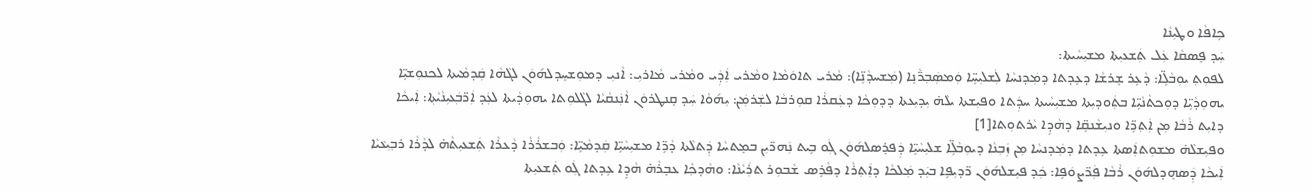ܟܹܐܦܵܐ ܘܛܝܼܢܵܐ
ܚܲܕ ܦܸܣܩܵܐ ܥܲܠ ܬܲܫܥܝܼܬܐ ܡܫܝܼܚܵܝܬܐ:
ܠܦܘܼܬ݂ ܝܘܼܒܵܠܹ̈ܐ: ܕܵܥܹܪ ܫܸܪܫܵܐ ܕܥܹܕܬܐ ܕܡܲܕܢܚܵܐ ܠܲܫܠܝܼܚܹ̈ܐ ܘܲܡܣܲܒ݂ܖ̈ܵܢܹܐ (ܡܲܫܚܕܵܢܹ̈ܐ): ܡܵܪܝ ܬܐܘܿܡܵܐ ܘܡܵܪܝ ܐܲܕܲܝ ܘܡܵܪܝ ܡܵܐܪܝܼ: ܐܵܢܝܼ ܕܡܘܼܫܚܸܕܠܗ݇ܘܿܢ ܠܓܵܗܵܐ ܩܲܕܡܵܝܬܐ ܠܟܢܘܼܫܝܹ̈ܐ ܝܗܘܼܕܵܝܹ̈ܐ ܕܘܼܟܬܵܢܵܝܹ̈ܐ ܒܬܲܘܕܝܼܬܐ ܡܫܝܼܚܵܝܬܐ ܚܕܲܬܐ ܘܦܝܼܫܬܐ ܝܠܵܗ̇ ܝܼܕܝܼܥܬܐ ܕܕܘܼܟܵܐ ܕܥܲܩܪܵܐ ܩܘܼܪܒܵܐ ܠܫܲܪܡܲܢ: ܝܼܗ݇ܘܵܐ ܚܲܕ ܩܸܢܛܪܘܿܢ ܐܵܢܲܢܩܵܝܵܐ ܠܓܵܠܘܼܬܐ ܝܗܘܼܕܵܝܬܐ ܠܥܲܕ ܐܲܖ̈ܒܲܥܝܼܢܵܝܵܬ݂ܐ: ܐܲܝܟܵܐ ܕܐܝܼܬ ܪܵܒܵܐ ܡܼܢ ܐܲܬ݂ܖܹ̈ܐ ܘܢܝܼܫܵܢܩܹ̈ܐ ܕܗܵܕܹܐ ܝܵܪܬܘܼܬܐ[1]
ܘܦܝܼܫܠܵܗ̇ ܡܫܘܼܬܐܲܣܬܐ ܥܹܕܬܐ ܕܡܲܕܢܚܵܐ ܡܼܢ ܙܲܒ݂ܢܵܐ ܕܝܘܼܒܵܠܹ̈ܐ ܫܠܝܼܚܵܝܹ̈ܐ ܕܲܦܪܸܣܠܗ݇ܘܿܢ ܓܲܘ ܒܹܝܬ ܢܲܗܖ̈ܝܼܢ ܒܡܸܬܚܵܐ ܕܲܬܠܵܬܐ ܕܵܖܹ̈ܐ ܡܫܝܼܚܵܝܹ̈ܐ ܩܲܕܡܵܝܹ̈ܐ: ܘܲܒܫܪܵܪܵܐ ܕܵܥܪܵܐ ܬܲܫܥܝܼܬܵܗ̇ ܠܕܵܪܵܐ ܪܒ݂ܝܼܥܵܝܵܐ ܐܲܝܟܵܐ ܕܲܣܗܸܕܠܗ݇ܘܿܢ ܪܵܒܵܐ ܦܲܖ̈ܨܘܿܦܹܐ: ܟܲܕ ܦܝܼܫܠܗ݇ܘܿܢ ܖ̈ܕܝܼܦܹܐ ܒܝܲܕ ܡܲܠܟܵܐ ܕܐܲܬ݂ܪܵܐ ܕܦܵܪܹܣ ܫܵܒܘܼܪ ܬܪܲܝܵܢܵܐ: ܘܗܵܕܟ݂ܵܐ ܥܒܸܪܵܗ̇ ܗܵܕܹܐ ܥܹܕܬܐ ܓܲܘ ܬܲܫܥܝܼܬܐ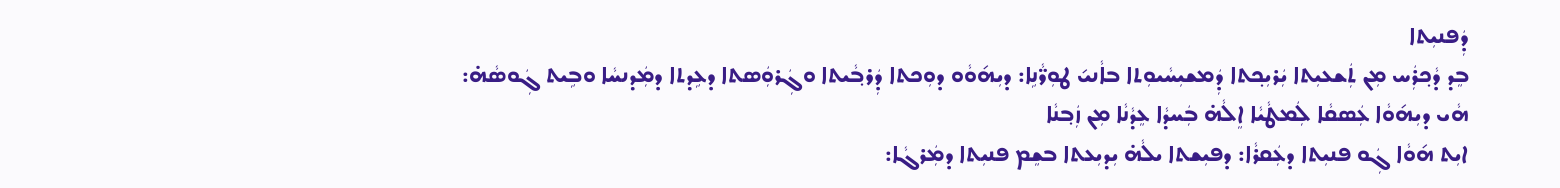ܕܲܦܢܝܼܬܐ
ܒܸܕ ܕܵܟ݂ܪܲܚ ܡܼܢ ܬܲܫܥܝܼܬܐ ܝܲܪܝܼܟ݂ܬܐ ܕܲܡܫܝܼܚܵܝܘܼܬܐ ܒܐܵܢܝ݇ ܛܘܼܖ̈ܵܢܹܐ: ܕܝܼܗ݇ܘܵܘ ܕܘܼܟܬܐ ܕܲܪܒ݂ܵܝܬܐ ܘܓܲܪܘܲܣܬܐ ܕܥܹܕܬܐ ܕܡܲܕܢܚܵܐ ܘܒܹܝܬ ܓܲܘܣܵܗ̇: ܗܵܝ ܕܝܼܗ݇ܘܵܐ ܥܲܣܩܵܐ ܠܲܡܛܵܝܵܐ ܐܸܠܵܗ̇ ܒܲܚܕܵܐ ܥܸܕܵܢܵܐ ܡܼܢ ܙܲܒ݂ܢܵܐ
ܐܝܼܬ ܗ݇ܘܵܐ ܓܲܘ ܦܢܝܼܬܐ ܕܥܲܩܪܵܐ: ܕܦܝܼܫܬܐ ܝܠܵܗ̇ ܝܼܕܝܼܥܬܐ ܒܫܸܡ ܦܢܝܼܬܐ ܕܡܲܪܓܵܐ: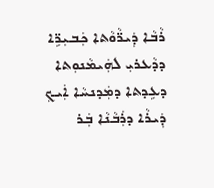ܪܵܒܵܐ ܕܲܝܖ̈ܵܘܵܬܐ ܟܲܒܝܼܖܹ̈ܐ ܕܕܵܥܪܝܼ ܠܗܲܝܡܵܢܘܼܬܐ ܕܥܹܕܬܐ ܕܡܲܕܢܚܵܐ ܐܲܝܟ݂ ܕܲܝܪܵܐ ܕܪܲܒܵܢܵܐ ܒܲܪ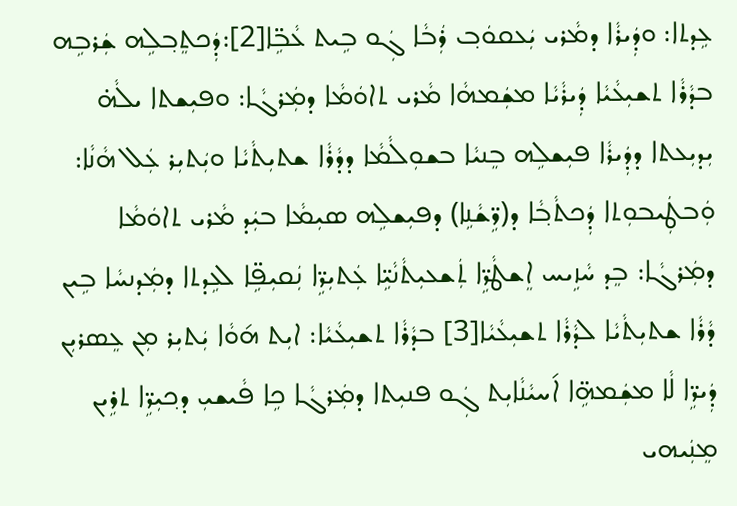ܥܹܕܬܐ: ܘܕܲܝܪܵܐ ܕܡܵܪܝ ܝܲܥܩܘܿܒ݂ ܪܲܒܵܐ ܓܲܘ ܒܹܝܬ ܥܵܒܹ̈ܐ[2]:ܕܲܟܬܸܒ݂ܠܹܗ ܫܲܪܒܹܗ ܒܕܵܪܵܐ ܬܫܝܼܥܵܝܵܐ ܕܲܝܪܵܝܵܐ ܡܫܲܡܗܵܐ ܡܵܪܝ ܬܐܘܿܡܵܐ ܕܡܲܪܓܵܐ: ܘܦܝܼܫܬܐ ܝܠܵܗ̇ ܝܼܕܝܼܥܬܐ ܕܕܲܝܪܵܐ ܦܝܼܫܠܹܗ ܒܸܢܝܵܐ ܒܫܘܼܠܵܡܵܐ ܕܕܵܪܵܐ ܫܬܝܼܬܵܝܵܐ ܘܝܲܬܝܼܪ ܥܲܠ ܗܵܢܵܐ: ܘܲܒܛܲܝܒܘܼܬܐ ܕܲܟܬܵܒ݂ܵܐ ܕ(ܖܹ̈ܫܵܢܹܐ) ܕܦܝܼܫܠܹܗ ܣܝܼܡܵܐ ܒܝܲܕ ܡܵܪܝ ܬܐܘܿܡܵܐ ܕܡܲܪܓܵܐ: ܒܸܕ ܚܵܙܹܝܚ ܐܸܫܛܵܖܹ̈ܐ ܬܲܫܥܝܼܬܵܢܵܝܹ̈ܐ ܥܲܬܝܼܖܹ̈ܐ ܢܲܩܝܼܦܹ̈ܐ ܠܥܹܕܬܐ ܕܡܲܕܢܚܵܐ ܒܹܝܢ ܕܵܪܵܐ ܫܬܝܼܬܵܝܵܐ ܠܕܵܪܵܐ ܬܫܝܼܥܵܝܵܐ[3] ܒܕܵܪܵܐ ܬܫܝܼܥܵܝܵܐ: ܐܝܼܬ ܗ݇ܘܵܐ ܝܲܬܝܼܪ ܡܼܢ ܥܸܣܪܝܼܢ ܕܲܝܖܹ̈ܐ ܠܵܐ ܡܫܲܡܗܹ̈ܐ ܐ݇ܚܝܵܢܵܐܝܼܬ ܓܲܘ ܦܢܝܼܬܐ ܕܡܲܪܓܵܐ ܟܹܐ ܦܵܝܫܝܼ ܕܟ݂ܝܼܖܹ̈ܐ ܬܪܹܝܢ ܡܸܢܲܝܗܝ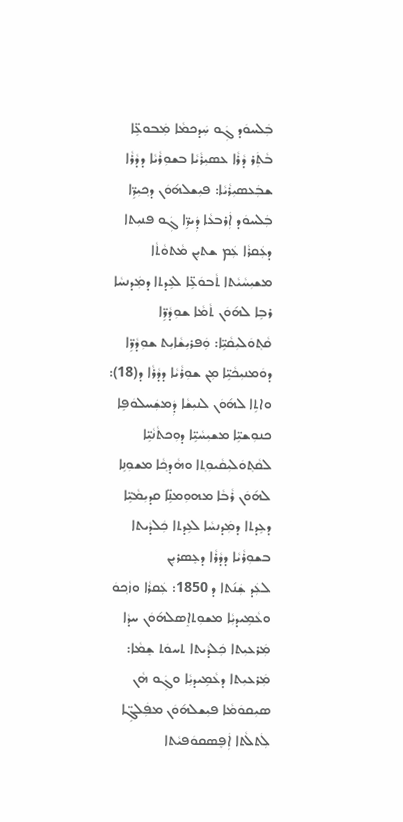ܒܲܠܚܘܿܕ ܓܲܘ ܚܲܕܟܡܵܐ ܡܲܒܘܥܹ̈ܐ ܒܵܬܲܪ ܕܵܪܵܐ ܥܣܝܼܪܵܝܵܐ ܒܫܘܼܪܵܝܵܐ ܕܕܵܪܵܐ ܫܒܲܥܣܝܼܪܵܝܵܐ: ܦܝܼܫܠܗ݇ܘܿܢ ܕܟ݂ܝܼܖܹ̈ܐ ܒܲܠܚܘܿܕ ܐܲܪܒܥܵܐ ܕܲܝܖܹ̈ܐ ܓܲܘ ܦܢܝܼܬܐ ܕܥܲܩܪܵܐ ܥܲܡ ܫܬܝܼܢ ܡܵܬܘܵܬܵܐ ܡܫܝܼܚܵܝܵܬܐ ܬܵܒܘܿܥܹ̈ܐ ܠܥܹܕܬܐ ܕܡܲܕܢܚܵܐ
ܪܒܹܐ ܠܗ݇ܘܿܢ ܬܵܡܵܐ ܫܘܼܕܵܖܹ̈ܐ ܩܵܬ݂ܘܿܠܝܼܩܵܝܹ̈ܐ: ܘܲܦܪܝܼܫܵܐܝܼܬ ܫܘܼܕܵܖܹ̈ܐ ܕܘܿܡܢܝܼܟܵܝܹ̈ܐ ܡܼܢ ܫܘܼܪܵܝܵܐ ܕܕܵܪܵܐ ܕ(18): ܘܐܬܹܐ ܠܗ݇ܘܿܢ ܠܢܝܼܫܵܐ ܕܲܡܫܲܚܠܘܿܦܹܐ ܟܢܘܼܫܝܹ̈ܐ ܡܫܝܼܚܵܝܹ̈ܐ ܕܘܼܟܬܵܢܵܝܹ̈ܐ ܠܩܵܬ݂ܘܿܠܝܼܩܵܝܘܼܬ݂ܐ ܘܗܵܕܟ݂ܵܐ ܡܫܘܼܢܹܐ ܠܗ݇ܘܿܢ ܪܵܒܵܐ ܡܗܘܼܡܢܹ̈ܐ ܩܕܝܼܡܵܝܹ̈ܐ ܕܥܹܕܬܐ ܕܡܲܕܢܚܵܐ ܠܥܹܕܬܐ ܟܲܠܕܵܝܬܐ ܒܫܘܼܪܵܝܵܐ ܕܕܵܪܵܐ ܕܥܸܣܪܝܼܢ
ܠܥܲܕ ܫܲܢ݇ܬܐ ܕ 1850: ܥܲܩܪܵܐ ܘܙܵܟ݂ܘܿ ܘܥܵܡܹܝܕܝܼܵܐ ܡܫܘܼܬܐܸܣܠܗ݇ܘܿܢ ܚܕܵܐ ܡܲܪܥܝܼܬܐ ܟܲܠܕܵܝܬܐ ܬܚܘܿܬ ܫܸܡܵܐ: ܡܲܪܥܝܼܬܐ ܕܥܵܡܹܝܕܝܼܵܐ ܘܓܲܘ ܗܵܢ ܣܝܼܩܘܿܡܵܐ ܦܝܼܫܠܗ݇ܘܿܢ ܡܦܲܠܓܹ̈ܐ ܠܲܬܠܵܬܐ ܐܲܦܸܣܩܘܿܦܝܵܬܐ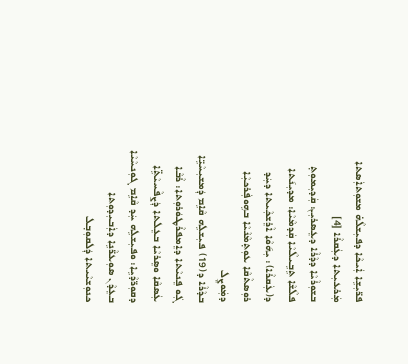ܦܖ̈ܝܼܫܹܐ ܐܲܝܟܵܐ ܕܦܝܼܫܠܵܗ̇ ܡܫܘܼܬܐܲܣܬܐ ܡܲܪܥܝܼܬܐ ܕܥܲܩܪܵܐ [4]
ܒܫܘܼܪܵܝܵܐ ܕܕܵܪܵܐ ܕܥܸܣܪܝܼܢ: ܩܲܕܝܼܡܘܼܬ݂ ܦܠܵܫܵܐ ܬܹܒܹܝܠܵܝܵܐ ܩܲܕܡܵܝܵܐ: ܡܕܝܼܢ݇ܬܐ ܕ(ܥܲܩܪܵܐ): ܝܼܗ݇ܘܵܐ ܐܵܪܸܫܟ݂ܵܝܬܐ ܕܚܲܕ ܪܘܼܣܬܵܩܵܐ ܥܘܼܬ݂ܡܵܢܵܝܵܐ ܒܗܹܘܦܲܪܟܝܼܵܐ ܕܡܲܘܨܸܠ
ܒܕܵܪܵܐ ܕ(19) ܦܝܼܫܠܹܗ ܩܵܐܹܡ ܕܲܡܫܝܼܚܵܝܹ̈ܐ ܓܲܘ ܦܸܢܝܵܬܐ ܕܐܸܡܦܪܵܛܘܿܪܘܼܬܐ: ܪܵܒܵܐ ܥܲܣܩܵܐ ܘܣܸܪܝܵܐ ܒܥܸܠܬܐ ܕܲܨܦܵܚܝܵܬܹ̈ܐ ܕܩܘܼܖ̈ܕܵܝܹܐ: ܘܦܝܼܫܠܹܗ ܚܲܕ ܩܵܐܹܡ ܓܘܼܢܚܵܝܵܐ ܒܥܸܕܵܢ ܣܘܼܥܖ̈ܵܢܹܐ ܕܐܲܒܝܼܕܘܼܬܐ ܟܢܘܼܫܝܵܝܬܐ ܕܲܠܩܘܼܒ݂ܠ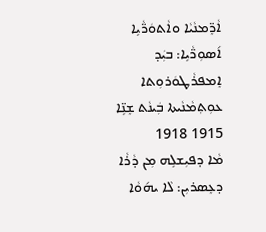ܐܵܖܸ̈ܡܢܵܝܵܐ ܘܐܵܬܘܿܖ̈ܵܝܹܐ ܐ݇ܣܘܼܖ̈ܵܝܹܐ: ܒܝܲܕ ܐܸܡܦܪܵܛܘܿܪܘܼܬܐ ܥܘܼܬ݂ܡܵܢܵܝܬܐ ܒܲܝܢܵܬ ܫܸܢܹ̈ܐ 1915 1918
ܡܵܐ ܕܦܝܼܫܠܹܗ ܡܼܢ ܕܵܪܵܐ ܕܥܸܣܪܝܼܢ: ܠܵܐ ܝܗ݇ܘܵܐ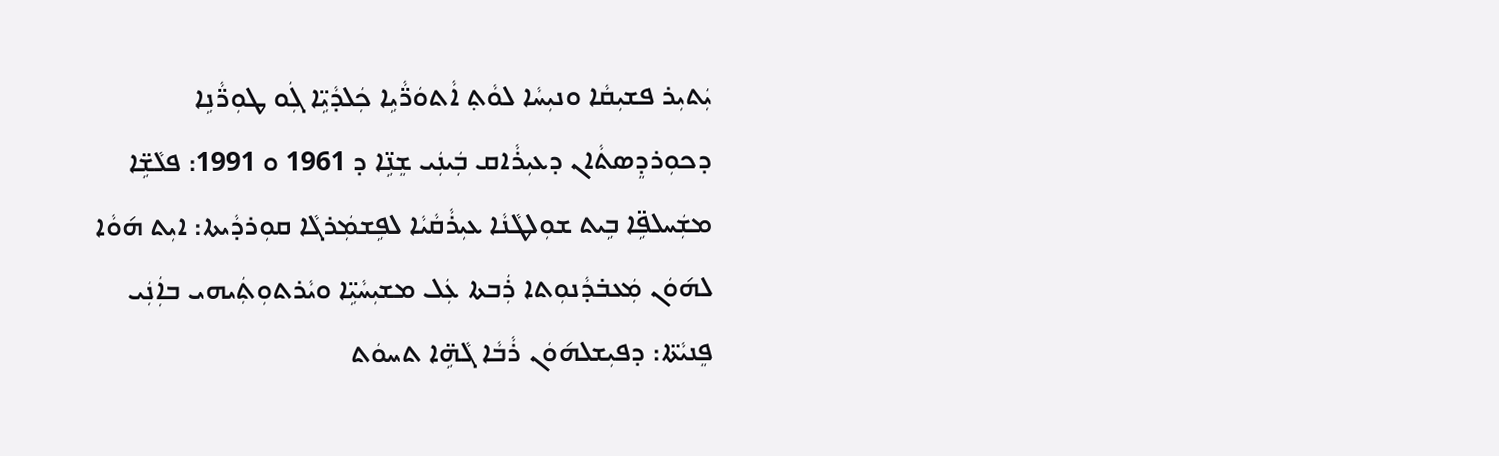ܝܲܬܝܼܪ ܦܫܝܼܩܵܐ ܘܢܝܼܚܵܐ ܠܘܵܬ݂ ܐܵܬܘܿܖ̈ܵܝܹܐ ܟܲܠܕܵܝܹ̈ܐ ܓܲܘ ܛܘܼܖ̈ܵܢܹܐ ܕܟܘܼܪܕܸܣܬܵܐܢ ܕܥܝܼܪܵܐܩ ܒܲܝܢܲܝ ܫܸܢܹ̈ܐ ܕ 1961 ܘ 1991: ܦܠܵܫܹ̈ܐ ܡܫܲܚܠܦܹ̈ܐ ܒܹܝܬ ܫܘܼܠܛܵܢܵܐ ܥܝܼܪܵܩܵܝܵܐ ܠܦܹܫܡܲܪܓܵܐ ܩܘܼܪܕܵܝܬܐ: ܐܝܼܬ ܗ݇ܘܵܐ ܠܗ݇ܘܿܢ ܡܲܥܒ̇ܕܵܢܘܼܬܐ ܪܲܒܬܐ ܥܲܠ ܡܫܝܼܚܵܝܹ̈ܐ ܘܝܵܪܬܘܼܬܲܝܗܝ ܒܐܲܢܲܝ ܦܸܢܝܵܬ̈ܐ: ܕܦܝܼܫܠܗ݇ܘܿܢ ܪܵܒܵܐ ܓܵܗܹ̈ܐ ܬܚܘܿܬ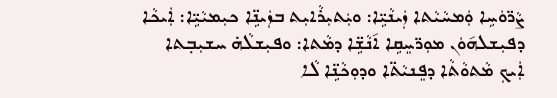ܨܵܖ̈ܘܿܚܹܐ ܘܲܡܚܵܝܵܬܐ ܙܲܝܢܵܝܹ̈ܐ: ܘܝܲܬܝܼܪܵܐܝܼܬ ܒܙܲܝܢܹ̈ܐ ܟܝܼܡܝܵܝܹ̈ܐ: ܐܲܝܟܵܐ ܕܦܝܼܫܠܗ݇ܘܿܢ ܡܘܼܖ̈ܚܸܩܹܐ ܐ݇ܢܵܫܹ̈ܐ ܕܡܵܬܐ: ܘܦܝܼܫܠܵܗ̇ ܚܫܝܼܒ݂ܬܐ ܐܲܝܟ݂ ܡܵܬܘܵܬܵܐ ܕܦܸܢܝܵܬ̈ܐ ܘܕܘܼܟܵܢܹ̈ܐ ܠܵܐ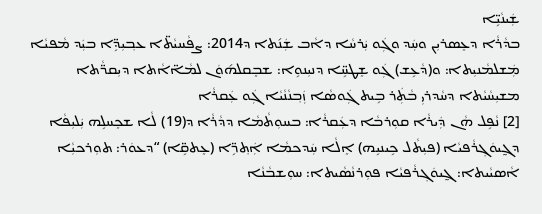ܫܲܝܢܵܝܹ̈ܐ
ܒܕܵܪܵܐ ܕܥܸܣܪܝܼܢ ܘܚܲܕ ܘܓܲܘ ܝܲܪܚܵܐ ܕܐܵܒ ܫܲܢ݇ܬܐ ܕ2014: ܨܦܵܚܝܵܬ̈ܐ ܥܒ݂ܝܼܕܹ̈ܐ ܒܝܲܕ ܡܵܦܝܵܐ ܡܲܫܠܡܵܢܝܼܬܐ: ܘ(ܕܵܥܹܫ) ܓܲܘ ܫܸܛܚܹ̈ܐ ܕܢܝܼܢܘܹܐ: ܫܒܸܩܠܗ݇ܘܿܢ ܠܡܵܐ̈ܐܵܬܐ ܕܝܼܩܖ̈ܵܬܐ ܡܫܝܼܚܵܝܵܬܐ ܕܚܵܕܪܝܼ ܒܵܬܲܪ ܒܹܝܬ ܓܲܘܣܵܐ ܙܲܒ݂ܢܵܢܵܝܵܐ ܓܲܘ ܥܲܩܪܵܐ
[2] ܢܵܦܹܠ ܗܵܢ ܕܲܝܪܵܐ ܩܘܼܪܒܵܐ ܕܥܲܩܪܵܐ: ܒܚܘܼܬܵܡܵܐ ܕܕܵܪܵܐ ܕ(19) ܠܵܐ ܫܟܸܚܠܹܗ ܝܲܠܝܼܦܵܐ ܕܓ̰ܝܘܿܓ݂ܪܵܦܝܵܐ (ܦܝܼܬܵܠ ܟܹܝܢܝܹܗ) ܐܸܠܵܐ ܚܲܕܟܡܵܐ ܐܲܬ݂ܖܹ̈ܐ (ܥܸܬܩܹ̈ܐ) “ܕܥܘܿܪ: ܬܘܼܪܟܝܼܵܐ ܐܵܣܝܵܝܬܐ: ܓ̰ܝܘܿܓ݂ܪܵܦܝܵܐ ܦܘܼܪܢܵܣܵܝܬܐ: ܚܘܼܫܒܵܢܵܐ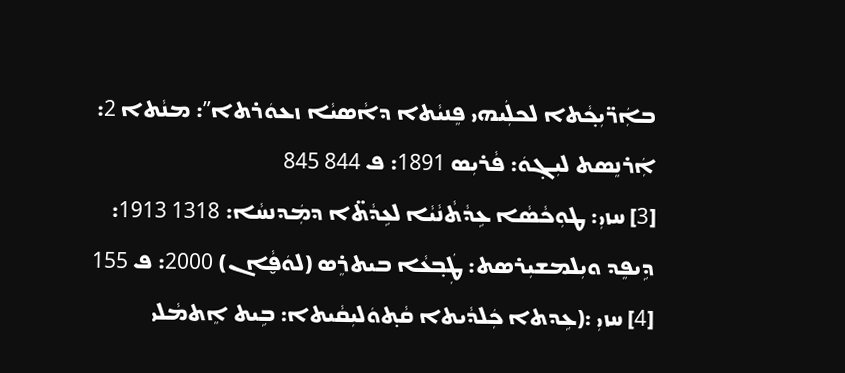ܒܐܲܖ̈ܝܼܟ݂ܵܬܐ ܠܟܠܲܝܗܝ ܦܸܢܝܵܬܐ ܕܐܵܣܝܵܐ ܙܥܘܿܪܬܐ”: ܡܢܵܬܐ 2: ܐܲܪܢܸܣܬ ܠܝܼܓ݂ܘܿ: ܦܵܪܝܼܣ 1891: ܦ 844 845
[3] ܚܙܝܼ: ܛܘܼܟܵܣܵܐ ܥܹܕܵܬܵܢܵܝܵܐ ܠܥܹܕܵܬ̈ܐ ܕܡܲܕܢܚܵܐ: 1318 1913: ܕܹܝܦܸܕ ܘܝܼܠܡܫܝܼܪܣܬ: ܛܲܒ݂ܥܵܐ ܒܝܬܪܸܣ (ܠܘܿܦ̮ܵܐܢ) 2000: ܦ 155
[4] ܚܙܝܼ :(ܥܹܕܬܐ ܟܲܠܕܵܝܬܐ ܩܵܬ݂ܘܿܠܝܼܩܵܝܬܐ: ܒܹܝܬ ܐܸܬܡܵܠܝ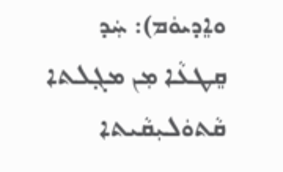ܘܐܸܕܝܘܿܡ): ܚܲܕ ܩܸܛܥܵܐ ܡܼܢ ܡܓ݂ܠܬܐ ܩܵܬܘܿܠܝܼܩܵܝܬܐ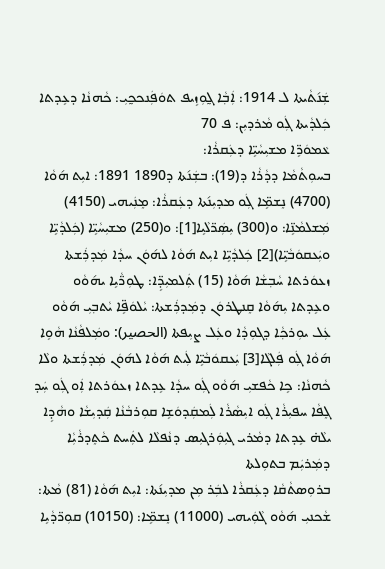ܫܲܢ݇ܬܵܝܬܐ ܠ 1914: ܐܲܒ݂ܵܐ ܓ̰ܘܼܙܹܝܦ ܬܘܿܦܲܢܟܟ̰ܝܼ: ܟܵܗܢܵܐ ܕܥܹܕܬܐ ܟܲܠܕܵܝܬܐ ܓܲܘ ܡܵܪܕܝܼܢ: ܦ 70
ܥܵܡܘܿܖܹ̈ܐ ܡܫܝܼܚܵܝܹ̈ܐ ܕܥܲܩܪܵܐ:
ܒܚܘܼܬܵܡܵܐ ܕܕܵܪܵܐ ܕ(19): ܒܫܲܢ݇ܬܐ ܕ1890 1891: ܐܝܼܬ ܗ݇ܘܵܐ (4700) ܢܸܫܡܹ̈ܐ ܓܲܘ ܡܕܝܼܢ݇ܬܐ ܕܥܲܩܪܵܐ: ܡܸܢܲܝܗܝ (4150) ܡܲܫܠܡܵܢܹ̈ܐ: ܘ(300) ܝܼܣܲܖ̈ܠܵܝܹܐ[1]: ܘ(250) ܡܫܝܼܚܵܝܹ̈ܐ (ܟܲܠܕܵܝܹ̈ܐ ܘܝܲܥܩܘܿܒܵܝܹ̈ܐ)[2] ܟܲܠܕܵܝܹ̈ܐ ܐܝܼܬ ܗ݇ܘܵܐ ܠܗ݇ܘܿܢ ܚܕܵܐ ܡܲܕܪܲܫܬܐ ܙܥܘܿܪܬܐ ܚܵܒ݂ܫܵܐ ܗ݇ܘܵܐ (15) ܬܲܠܡܝܼܕܹ̈ܐ: ܛܘܼܖ̈ܵܝܹܐ ܝܗ݇ܘܵܘ ܘܥܹܕܬܐ ܝܼܗ݇ܘܵܐ ܩܸܢܛܪܘܿܢ ܕܡܲܕܪܲܫܬܐ: ܝܵܠܘܿܦܹ̈ܐ ܝܵܬܒ݂ܝܼ ܗ݇ܘܵܘ ܥܲܠ ܝܘܼܪܟ݂ܵܐ ܕܓܘܼܕܵܐ ܘܥܲܠ ܨܝܼܦܬܐ (الحصير): ܘܡܲܠܦܵܢܵܐ ܗܵܘܹܐ ܗ݇ܘܵܐ ܓܲܘ ܦܲܠܓܵܐ[3] ܝܲܥܩܘܿܒܵܝܹ̈ܐ ܠܲܝܬ ܗ݇ܘܵܐ ܠܗ݇ܘܿܢ ܡܲܕܪܲܫܬܐ ܘܠܵܐ ܟܵܗܢܵܐ: ܟܹܐ ܟܵܦܫܝܼ ܗ݇ܘܵܘ ܓܲܘ ܚܕܵܐ ܥܹܕܬܐ ܙܥܘܿܪܬܐ ܐܲܘ ܓܲܘ ܚܲܕ ܓܸܦܵܐ ܚܦܝܼܪܵܐ ܓܲܘ ܐܝܼܣܵܪܵܐ ܠܲܡܩܲܕܘܿܫܹܐ ܩܘܼܪܒܵܢܵܐ ܩܲܕܝܼܫܵܐ ܘܗܵܕܹܐ ܝܠܵܗ̇ ܥܹܕܬܐ ܕܡܵܪܝ ܓܝܼܘܲܪܓܝܼܣ ܕܢܵܦܠܵܐ ܠܬܲܚܬ ܟܵܬܸܕܪܵܝܼܵܐ ܕܡܲܪܝܲܡ ܒܬܘܼܠܬܐ
ܒܪܘܼܣܬܵܩܵܐ ܕܥܲܩܪܵܐ ܠܒܲܪ ܡܼܢ ܡܕܝܼܢ݇ܬܐ: ܐܝܼܬ ܗ݇ܘܵܐ (81) ܡܵܬܐ: ܫܵܟܢܝܼ ܗ݇ܘܵܘ ܓܵܘܲܝܗܝ (11000) ܢܸܫܡܹ̈ܐ: (10150) ܩܘܼܖ̈ܕܵܝܹܐ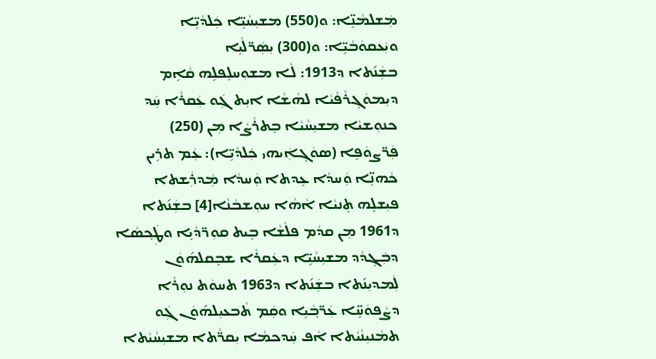ܡܲܫܠܡܵܢܹ̈ܐ: ܘ(550) ܡܫܝܼܚܵܝܹ̈ܐ ܟܲܠܕܵܝܹ̈ܐ ܘܝܲܥܩܘܿܒܵܝܹ̈ܐ: ܘ(300) ܝܼܣܲܖ̈ܠܵܝܹܐ
ܒܫܲܢ݇ܬܐ ܕ1913: ܠܵܐ ܡܫܘܼܚܠܸܦܠܹܗ ܩܵܐܹܡ ܕܝܼܡܘܿܓ݂ܪܵܦܵܝܵܐ ܠܗܵܫܵܐ ܐܝܼܬ ܓܲܘ ܥܲܩܪܵܐ ܚܲܕ ܟܢܘܼܫܝܵܐ ܡܫܝܼܚܵܝܵܐ ܒܸܬܪܵܨܵܐ ܡܼܢ (250) ܦܲܖ̈ܨܘܿܦܹܐ (ܣܘܿܓ݂ܐܲܝܗܝ ܟܲܠܕܵܝܹ̈ܐ): ܥܲܡ ܬܪܹܝܢ ܟܵܗܢܹ̈ܐ ܘܲܚܕܵܐ ܥܹܕܬܐ ܘܲܚܕܵܐ ܡܲܕܪܲܫܬܐ ܦܝܼܫܠܹܗ ܬܸܢܝܵܐ ܐܵܗܵܐ ܚܘܼܫܒܵܢܵܐ[4] ܒܫܲܢ݇ܬܐ ܕ1961 ܡܼܢ ܩܕܵܡ ܦܠܵܫܵܐ ܒܹܝܬ ܩܘܼܖ̈ܕܵܝܹܐ ܘܛܲܟ݂ܣܵܐ ܕܒܲܓ݂ܕܵܕ ܡܫܝܼܚܵܝܹ̈ܐ ܕܥܲܩܪܵܐ ܫܒܸܩܠܗ݇ܘܿܢ ܠܲܡܕܝܼܢ݇ܬܐ ܒܫܲܢ݇ܬܐ ܕ1963 ܬܚܘܿܬ ܢܘܼܪܵܐ ܕܨܵܦܘܿܚܹ̈ܐ ܥܲܖ̈ܒ݂ܵܝܹܐ ܘܩܲܡ ܬܵܒܥܝܼܠܗ݇ܘܿܢ ܓܲܘ ܬܡܵܢܝܼܢܵܝܵܬܐ ܐܵܦ ܚܲܕܟܡܵܐ ܝܼܩܖ̈ܵܬܐ ܡܫܝܼܚܵܝܵܬܐ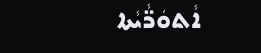ܐܵܬܘܿܖ̈ܵܝܵܬܐ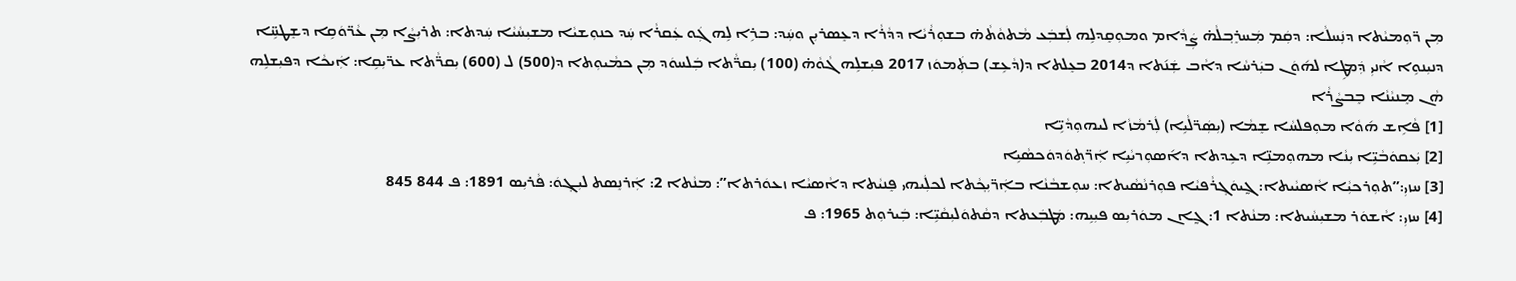ܡܼܢ ܖ̈ܘܼܡܝܵܬܐ ܕܢܲܚܠܵܐ: ܕܩܲܡ ܡܲܚܪܸܒ݂ܠܵܗ̇ ܨܲܕܵܐܡ ܘܡܘܼܩܸܕܠܹܗ ܠܲܫܒܲܥ ܡܵܬܘܵܬܵܗ̇ ܒܫܘܼܪܵܝܵܐ ܕܕܵܪܵܐ ܕܥܸܣܪܝܼܢ ܘܚܲܕ: ܒܪܹܐ ܠܹܗ ܓܲܘ ܥܲܩܪܵܐ ܚܲܕ ܟܢܘܼܫܝܵܐ ܡܫܝܼܚܵܝܵܐ ܚܲܕܬܐ: ܬܪܝܼܨܵܐ ܡܼܢ ܥܵܖ̈ܘܿܩܹܐ ܕܫܸܛܚܹ̈ܐ ܕܢܝܼܢܘܹܐ ܐܵܢܝܼ ܕܲܡܛܹܐ ܠܗ݇ܘܿܢ ܒܝܲܪܚܵܐ ܕܐܵܒ ܫܲܢ݇ܬܐ ܕ2014 ܒܥܸܠܬܐ ܕ(ܕܵܥܹܫ) ܒܬܲܡܘܿܙ 2017 ܦܝܼܫܠܹܗ ܓܵܘܵܗ̇ (100) ܝܼܩܖ̈ܵܬܐ ܒܲܠܚܘܿܕ ܡܼܢ ܟܡܵܝܘܼܬܐ ܕ(500) ܠ (600) ܝܼܩܖ̈ܵܬܐ ܥܖ̈ܝܼܩܹܐ: ܐܲܝܟܵܐ ܕܦܝܼܫܠܹܗ ܗܵܢ ܡܸܢܝܵܢܵܐ ܒܸܒܨܵܪܵܐ
[1] ܦܵܐܹܫ ܗ݇ܘܵܐ ܡܘܼܦܠܚܵܐ ܫܸܡܵܐ (ܝܼܣܲܖ̈ܠܵܝܹܐ) ܠܲܪܡܵܙܵܐ ܠܝܗܘܼܕܵܝܹ̈ܐ
[2] ܝܲܥܩܘܿܒܵܝܹ̈ܐ ܝܼܢܵܐ ܡܗܘܼܡܢܹ̈ܐ ܕܥܹܕܬܐ ܕܐ݇ܣܘܼܖܝܵܝܹܐ ܐܲܖ̈ܬ݂ܘܿܕܘܿܟܣܵܝܹܐ
[3] ܚܙܝܼ:”ܬܘܼܪܟܝܼܵܐ ܐܵܣܝܵܝܬܐ: ܓ̰ܝܘܿܓ݂ܪܵܦܝܵܐ ܦܘܼܪܢܵܣܵܝܬܐ: ܚܘܼܫܒܵܢܵܐ ܒܐܲܖ̈ܝܼܟ݂ܵܬܐ ܠܟܠܲܝܗܝ ܦܸܢܝܵܬܐ ܕܐܵܣܝܵܐ ܙܥܘܿܪܬܐ”: ܡܢܵܬܐ 2: ܐܲܪܢܸܣܬ ܠܝܼܓ݂ܘܿ: ܦܵܪܝܼܣ 1891: ܦ 844 845
[4] ܚܙܝܼ: ܐܵܫܘܿܪ ܡܫܝܼܚܵܝܬܐ: ܡܢܵܬܐ 1: ܓ̰ܐܢ ܡܘܿܪܝܼܣ ܦܝܼܝܹܗ: ܡܲܛܒܲܥܬܐ ܕܩܵܬܘܿܠܝܼܩܵܝܹ̈ܐ: ܒܲܝܪܘܼܬ 1965: ܦ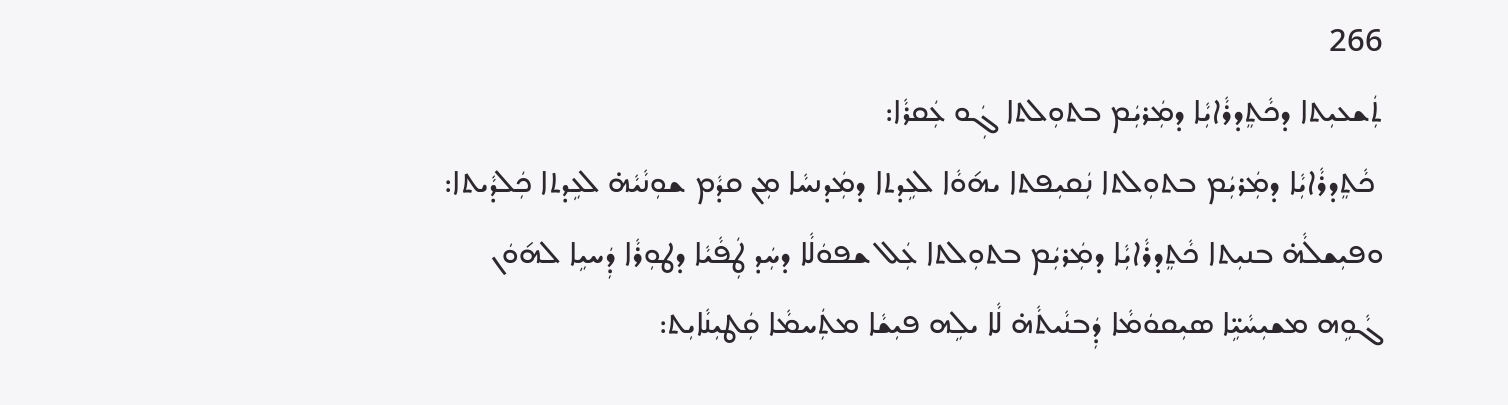266
ܬܲܫܥܝܼܬܐ ܕܟܵܬܸܕܪܵܐܝܼܵܐ ܕܡܲܪܝܲܡ ܒܬܘܼܠܬܐ ܓܲܘ ܥܲܩܪܵܐ:
 ܟܵܬܸܕܪܵܐܝܼܵܐ ܕܡܲܪܝܲܡ ܒܬܘܼܠܬܐ ܢܲܩܝܼܦܬܐ ܝܗ݇ܘܵܐ ܠܥܹܕܬܐ ܕܡܲܕܢܚܵܐ ܡܼܢ ܩܕܵܡ ܫܘܼܢܵܝܵܗ̇ ܠܥܹܕܬܐ ܟܲܠܕܵܝܬܐ: ܘܦܝܼܫܠܵܗ̇ ܒܢܝܼܬܐ ܟܵܬܸܕܪܵܐܝܼܵܐ ܕܡܲܪܝܲܡ ܒܬܘܼܠܬܐ ܥܲܠ ܫܦܘܿܠܵܐ ܕܚܲܕ ܛܲܦܵܝܵܐ ܕܛܘܼܪܵܐ ܕܲܚܝܹܐ ܠܗ݇ܘܿܢ ܓܵܘܹܗ ܡܫܝܼܚܵܝܹ̈ܐ ܣܝܼܩܘܿܡܵܐ ܕܲܒܢܵܝܬܵܗ̇ ܠܵܐ ܝܠܹܗ ܦܝܼܫܵܐ ܡܬܲܚܡܵܐ ܩܲܛܝܼܢܵܐܝܼܬ: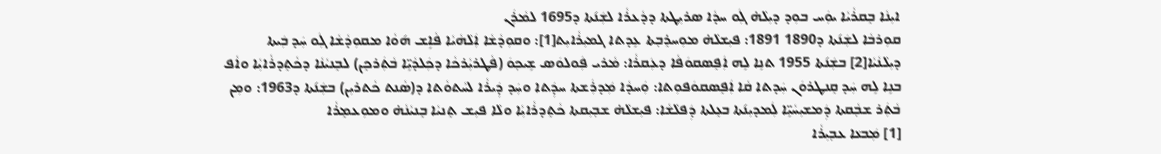ܐܝܼܢܵܐ ܒܸܩܪܵܝܵܐ ܝܘܲܚ ܒܘܼܕ ܕܝܼܠܵܗ̇ ܓܲܘ ܚܕܵܐ ܣܪܝܼܛܬܐ ܕܕܵܥܪܵܐ ܠܫܲܢ݇ܬܐ ܕ1695 ܠܡܵܪܲܢ
ܩܘܼܪܒܵܐ ܠܫܲܢ݇ܬܐ ܕ1890 1891: ܦܝܼܫܠܵܗ̇ ܡܘܼܚܪܸܒ݂ܬܐ ܥܹܕܬܐ ܓܡܝܼܪܵܐܝܼܬ[1]: ܘܩܘܼܕܵܫܵܐ ܐܲܠܵܗܵܝܵܐ ܦܵܐܹܫ ܗ݇ܘܵܐ ܡܩܘܼܕܵܫܵܐ ܓܲܘ ܚܲܕ ܒܲܝܬܐ ܕܝܼܠܵܢܵܝܵܐ[2] ܒܫܲܢ݇ܬܐ 1955 ܬܢܹܐ ܠܹܗ ܐܲܦܸܣܩܘܿܦܵܐ ܕܥܲܩܪܵܐ: ܡܵܪܝ ܦܲܘܠܘܿܣ ܫܹܝܟ݂ܘܿ (ܦܵܛܪܝܼܵܪܟܵܐ ܕܟܲܠܕܵܝܹ̈ܐ ܒܵܬܲܪܟܸܢ) ܠܒܸܢܝܵܢܵܐ ܕܟܵܬܸܕܪܵܐܝܼܵܐ ܘܐܵܦ ܒܢܹܐ ܠܹܗ ܚܲܕ ܩܸܢܛܪܘܿܢ ܚܲܕܬܐ ܩܵܐ ܐܲܦܸܣܩܘܿܦܘܼܬܐ: ܘܲܚܕܵܐ ܡܲܕܪܲܫܬܐ ܚܕܲܬܐ ܘܚܲܕ ܕܲܝܪܵܐ ܠܚܵܬܘܵܬܐ ܕ(ܣܵܢܬ ܟܵܬܪܝܼܢ) ܒܫܲܢ݇ܬܐ ܕ1963: ܘܡܼܢ ܒܵܬܲܪ ܫܒ݂ܵܩܬܐ ܕܲܡܫܝܼܚܵܝܹ̈ܐ ܠܲܡܕܝܼܢ݇ܬܐ ܒܥܸܠܬܐ ܕܲܦܠܵܫܵܐ: ܦܝܼܫܠܵܗ̇ ܫܒ݂ܝܼܩܬܐ ܟܵܬܸܕܪܵܐܝܼܵܐ ܘܠܵܐ ܦܝܼܫ ܬܸܢܝܵܐ ܒܸܢܝܵܢܵܗ̇ ܘܡܘܼܥܡܸܪܵܐ
[1] ܡܲܒܥܵܐ ܥܒ݂ܝܼܪܵܐ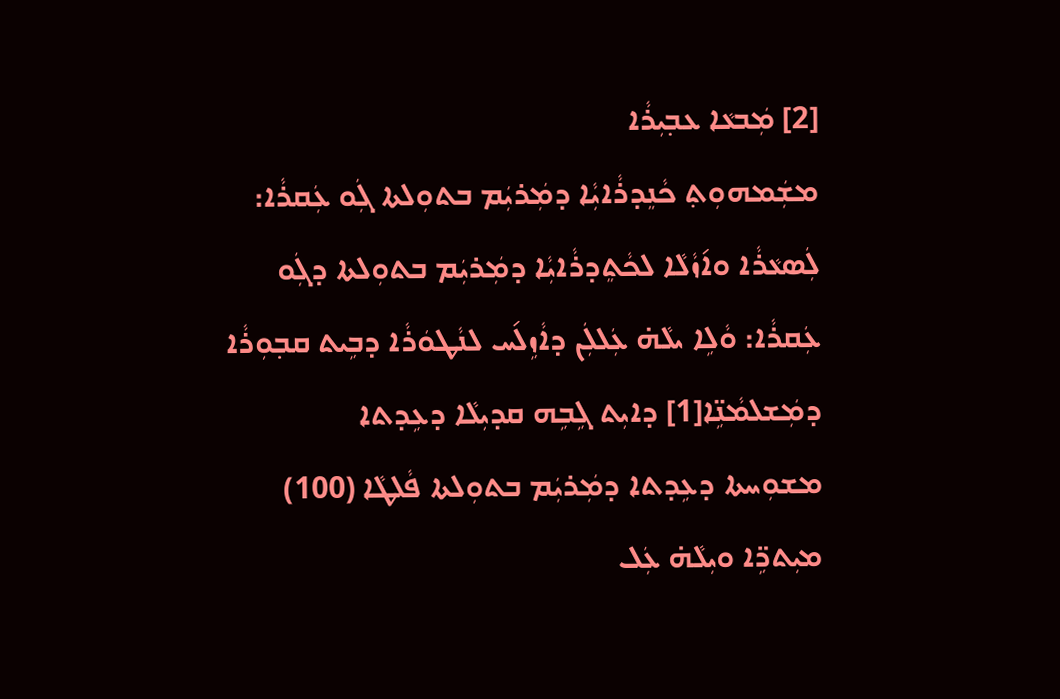[2] ܡܲܒܥܵܐ ܥܒ݂ܝܼܪܵܐ
ܡܫܲܡܗܘܼܬ݂ ܟܵܢܸܕܪܵܐܝܼܵܐ ܕܡܲܪܝܲܡ ܒܬܘܼܠܬܐ ܓܲܘ ܥܲܩܪܵܐ:
ܠܲܣܥܵܪܵܐ ܘܐ݇ܙܵܠܵܐ ܠܟܵܬܸܕܪܵܐܝܼܵܐ ܕܡܲܪܝܲܡ ܒܬܘܼܠܬܐ ܕܓܲܘ ܥܲܩܪܵܐ: ܘܵܠܹܐ ܝܠܵܗ̇ ܥܲܠܠܲܢ ܕܐܵܙܹܠ݇ܚ ܠܢܵܛܘܿܪܵܐ ܕܒܹܝܬ ܩܒ݂ܘܼܪܵܐ ܕܡܲܫܠܡܵܢܹ̈ܐ[1] ܕܐܝܼܬ ܓܹܒܹܗ ܩܕܝܼܠܵܐ ܕܥܹܕܬܐ
ܡܫܘܼܚܬܐ ܕܥܹܕܬܐ ܕܡܲܪܝܲܡ ܒܬܘܼܠܬܐ ܦܵܠܛܵܐ (100) ܡܝܼܬܖܹ̈ܐ ܘܝܼܠܵܗ̇ ܥܲܠ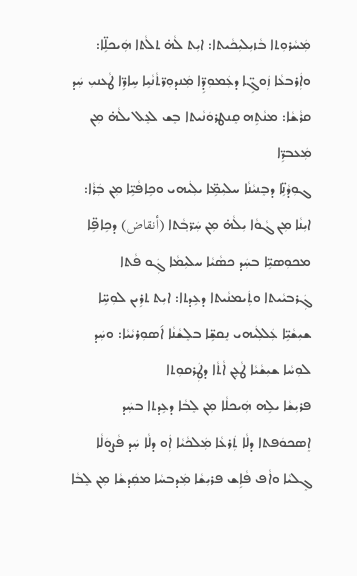ܡܲܚܵܪܘܼܬܐ ܒܵܙܝܼܠܝܼܟܵܝܬܐ: ܐܝܼܬ ܠܵܗ̇ ܬܠܵܬܐ ܗܲܝܟܠܹ̈ܐ: ܘܐܲܪܒܥܵܐ ܙܲܘܓܹ̈ܐ ܕܥܲܡܘܼܕܹ̈ܐ ܡܲܢܕܘܼܖ̈ܬܵܢܵܝܹܐ ܚܹܐܖܹ̈ܐ ܛܵܥܢܝܼ ܚܲܕ ܩܪܵܫܵܐ: ܡܢܵܬܹܗ ܩܸܢܛܪܘܿܢܵܝܬܐ ܒܸܫ ܠܥܸܠ ܝܠܵܗ̇ ܡܼܢ ܡܲܥܒܖܹ̈ܐ
ܓܘܼܕܵܢܹ̈ܐ ܕܒܸܢܝܵܢܵܐ ܚܠܝܼܡܹ̈ܐ ܝܠܲܝܗܝ ܘܟܹܐܦܵܝܹ̈ܐ ܡܼܢ ܒܲܪܵܐ: ܐܝܼܢܵܐ ܡܼܢ ܓܵܘܵܐ ܝܼܠܵܗ̇ ܡܼܢ ܚܲܖ̈ܒ݂ܵܬܐ (أنقاض) ܕܟܹܐܦܹ̈ܐ ܡܟܘܼܣܝܹ̈ܐ ܒܚܲܕ ܟܣܵܝܵܐ ܚܠܝܼܡܵܐ ܓܲܘ ܦܵܬܐ ܓܲܪܒܝܵܝܬܐ ܘܬܲܝܡܢܵܝܬܐ ܕܥܹܕܬܐ: ܐܝܼܬ ܬܪܹܝܢ ܠܘܼܚܹ̈ܐ ܫܝܼܫܵܝܹ̈ܐ ܥܲܠܠܲܝܗܝ ܢܸܩܫܹ̈ܐ ܒܠܸܫܵܢܵܐ ܐ݇ܣܘܼܪܝܵܝܵܐ: ܘܚܲܕ ܠܘܼܚܵܐ ܫܝܼܫܵܝܵܐ ܛܵܥܹܢ ܐܵܬܵܐ ܕܛܲܪܩܘܼܬܐ
ܦܪܝܼܫܵܐ ܝܠܹܗ ܗܲܝܟܠܵܐ ܡܼܢ ܠܸܒܵܐ ܕܥܹܕܬܐ ܒܚܲܕ ܐܸܣܟܘܿܦܬܐ ܕܠܵܐ ܬܲܪܥܵܐ ܡܲܠܟܵܝܵܐ ܐܲܘ ܕܠܵܐ ܚܲܕ ܦܵܨܘܿܠܵܐ ܓܸܠܝܵܐ ܘܐܵܦ ܦܵܐܹܫ ܦܪܝܼܫܵܐ ܡܲܕܒܚܵܐ ܡܩܲܕܫܵܐ ܡܼܢ ܠܸܒܵܐ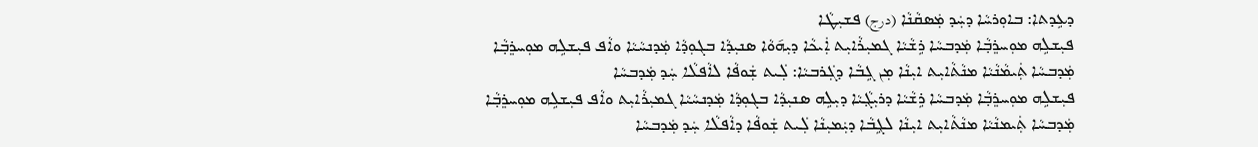ܕܥܹܕܬܐ: ܒܐܘܼܪܚܵܐ ܕܚܲܕ ܡܲܣܩܵܢܵܐ (درج) ܦܫܝܼܛܵܐ
ܦܝܼܫܠܹܗ ܡܘܼܚܪܸܒ݂ܵܐ ܡܲܕܒܚܵܐ ܪܹܫܵܝܵܐ ܓܡܝܼܪܵܐܝܼܬ ܐܲܝܟܵܐ ܕܝܼܗ݇ܘܵܐ ܣܢܝܼܕܵܐ ܒܓܘܼܕܵܐ ܡܲܕܢܚܵܝܵܐ ܘܐܵܦ ܦܝܼܫܠܹܗ ܡܘܼܚܪܸܒ݂ܵܐ ܡܲܕܒܚܵܐ ܬܲܝܡܵܢܵܝܵܐ ܡܢܵܬܵܐܝܼܬ ܐܝܼܢܵܐ ܡܼܢ ܓܹܒܵܐ ܕܓܲܪܒܝܵܐ: ܠܲܝܬ ܫܲܘܦܵܐ ܠܐܵܦܠܵܐ ܚܲܕ ܡܲܕܒܚܵܐ
ܦܝܼܫܠܹܗ ܡܘܼܚܪܸܒ݂ܵܐ ܡܲܕܒܚܵܐ ܪܹܫܵܝܵܐ ܕܪܝܼܓ݂ܵܝܵܐ ܕܝܼܠܹܗ ܣܢܝܼܕܵܐ ܒܓܘܼܕܵܐ ܡܲܕܢܚܵܝܵܐ ܓܡܝܼܪܵܐܝܼܬ ܘܐܵܦ ܦܝܼܫܠܹܗ ܡܘܼܚܪܸܒ݂ܵܐ ܡܲܕܒܚܵܐ ܬܲܝܡܢܵܝܵܐ ܡܢܵܬܵܐܝܼܬ ܐܝܼܢܵܐ ܠܓܹܒܵܐ ܕܝܲܡܝܼܢܵܐ ܠܲܝܬ ܫܲܘܦܵܐ ܕܐܵܦܠܵܐ ܚܲܕ ܡܲܕܒܚܵܐ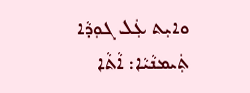ܘܐܝܼܬ ܥܲܠ ܓܘܼܕܵܐ ܬܲܝܡܢܵܝܵܐ: ܐܵܬܵܐ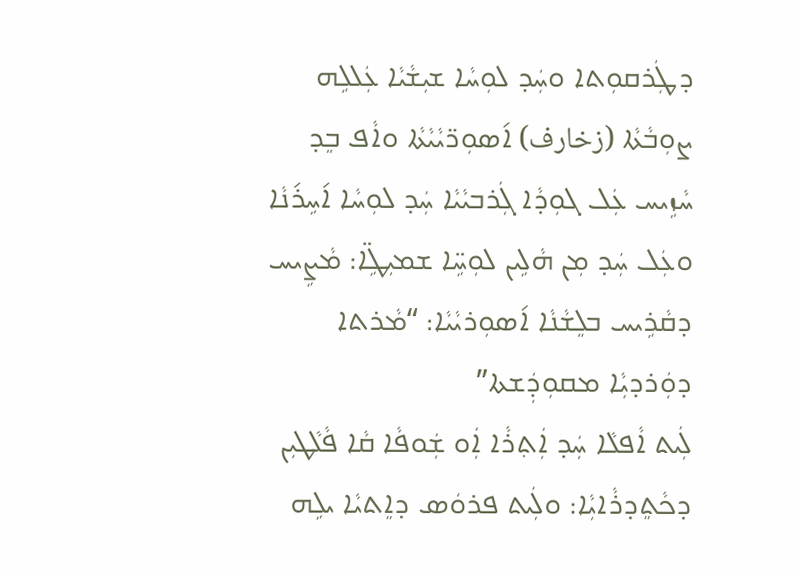ܕܛܲܪܩܘܼܬܐ ܘܚܲܕ ܠܘܼܚܵܐ ܫܝܼܫܵܝܵܐ ܥܲܠܠܹܗ ܨܘܼܒܵܬܵܐ (زخارف) ܐ݇ܣܘܼܖ̈ܝܵܝܵܬܵܐ ܘܐܵܦ ܒܸܕ ܚܵܙܹܝܚ ܥܲܠ ܓܘܼܕܵܐ ܓܲܪܒܝܵܝܵܐ ܚܲܕ ܠܘܼܚܵܐ ܐ݇ܚܹܪ݇ܢܵܐ ܘܥܲܠ ܚܲܕ ܡܼܢ ܗܵܠܹܝܢ ܠܘܼܚܹ̈ܐ ܫܡܝܼܛܹ̈ܐ: ܡܵܨܹܝܚ ܕܩܵܪܹܝܚ ܒܠܸܫܵܢܵܐ ܐ݇ܣܘܼܪܝܵܝܵܐ: “ܡܵܪܬܐ ܕܘܲܪܕܝܼܵܐ ܡܩܘܼܕܲܫܬܐ”
ܠܲܝܬ ܐܵܦܠܵܐ ܚܲܕ ܐܲܬ݂ܪܵܐ ܐܲܘ ܫܲܘܦܵܐ ܩܵܐ ܦܵܠܵܛܝܼܢ ܕܟܵܬܸܕܪܵܐܝܼܵܐ: ܘܠܲܝܬ ܦܪܘܿܣ ܕܐܸܬܝܵܐ ܝܠܹܗ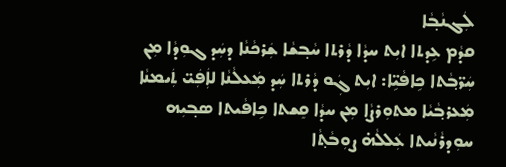ܠܲܓܢܵܒ݂ܵܐ
ܩܕܵܡ ܥܹܕܬܐ ܐܝܼܬ ܚܕܵܐ ܕܵܪܬܐ ܚܵܒ݂ܫܵܐ ܫܲܪܟܵܢܵܐ ܕܚܲܕ ܓܘܼܕܵܐ ܡܼܢ ܚܲܖ̈ܒ݂ܵܬܐ ܟܹܐܦܵܝܹ̈ܐ: ܐܝܼܬ ܓܲܘ ܕܵܪܬܐ ܚܲܕ ܡܲܥܠܵܢܵܐ ܠܐܲܦܲܝ̈ ܬܲܝܡܢܵܐ ܡܲܥܪܒ݂ܵܝܵܐ ܡܬܘܼܪܨܵܐ ܡܼܢ ܚܕܵܐ ܩܸܫܬܐ ܟܹܐܦܵܝܬܐ ܣܒ݂ܝܼܗ ܚܘܼܕܪܵܢܵܝܬܐ ܥܲܠܠܵܗ̇ ܨܘܼܒܵܬ݂ܵܐ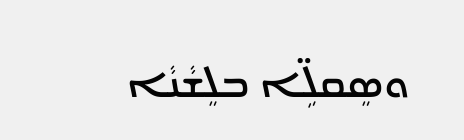ܘܣܸܩܠܹ̈ܐ ܒܠܸܫܵܢܵܐ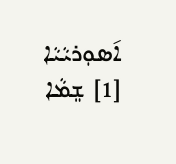ܐ݇ܣܘܼܪܝܵܝܵܐ
[1] ܫܸܡܵܐ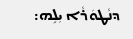ܕܢܵܛܘܿܪܵܐ ܝܼܠܹܗ: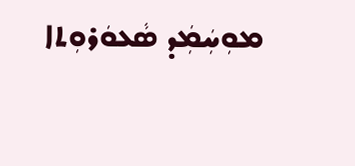ܡܘܼܚܲܡܲܕ ܣܵܥܘܿܪܘܼܬܐ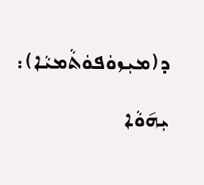ܕ(ܡܝܼܙܘܿܦܘܿܬܵܡܝܵܐ): ܝܼܗ݇ܘܵܐ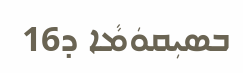ܒܣܝܼܩܘܿܡܵܐ ܕ16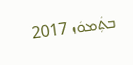ܒܬܲܡܘܿܙ 2017